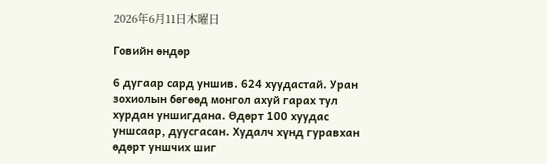2026年6月11日木曜日

Говийн өндөр

6 дугаар сард уншив. 624 хуудастай. Уран зохиолын бөгөөд монгол ахуй гарах тул хурдан уншигдана. Өдөрт 100 хуудас уншсаар, дуусгасан. Худалч хүнд гуравхан өдөрт уншчих шиг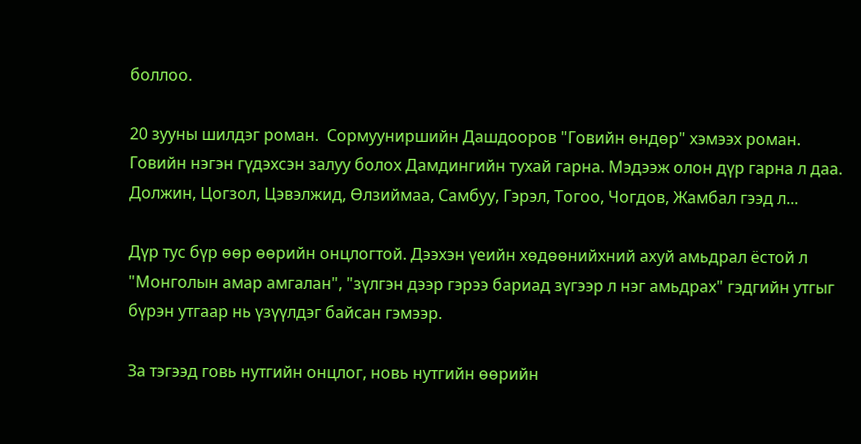боллоо.

20 зууны шилдэг роман.  Сормууниршийн Дашдооров "Говийн өндөр" хэмээх роман. Говийн нэгэн гүдэхсэн залуу болох Дамдингийн тухай гарна. Мэдээж олон дүр гарна л даа. Должин, Цогзол, Цэвэлжид, Өлзиймаа, Самбуу, Гэрэл, Тогоо, Чогдов, Жамбал гээд л...

Дүр тус бүр өөр өөрийн онцлогтой. Дээхэн үеийн хөдөөнийхний ахуй амьдрал ёстой л "Монголын амар амгалан", "зүлгэн дээр гэрээ бариад зүгээр л нэг амьдрах" гэдгийн утгыг бүрэн утгаар нь үзүүлдэг байсан гэмээр.

За тэгээд говь нутгийн онцлог, новь нутгийн өөрийн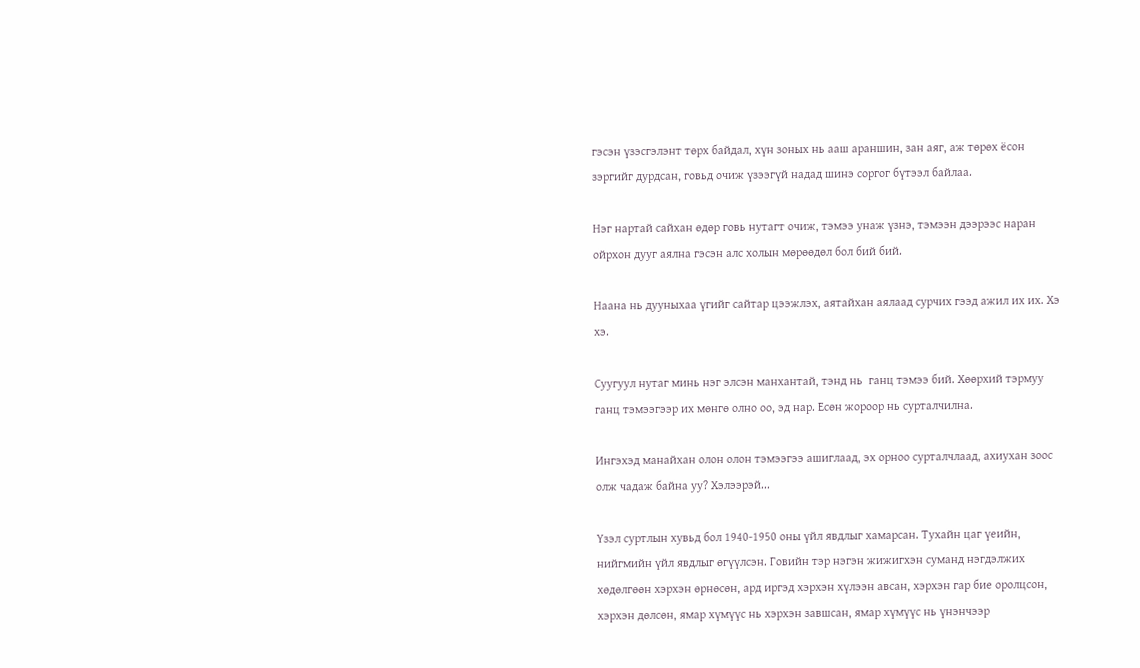гэсэн үзэсгэлэнт төрх байдал, хүн зоных нь ааш араншин, зан аяг, аж төрөх ёсон зэргийг дурдсан, говьд очиж үзээгүй надад шинэ соргог бүтээл байлаа.

Нэг нартай сайхан өдөр говь нутагт очиж, тэмээ унаж үзнэ, тэмээн дээрээс наран ойрхон дууг аялна гэсэн алс холын мөрөөдөл бол бий бий.

Наана нь дууныхаа үгийг сайтар цээжлэх, аятайхан аялаад сурчих гээд ажил их их. Хэ хэ.

Суугуул нутаг минь нэг элсэн манхантай, тэнд нь  ганц тэмээ бий. Хөөрхий тэрмуу ганц тэмээгээр их мөнгө олно оо, эд нар. Есөн жороор нь сурталчилна.

Ингэхэд манайхан олон олон тэмээгээ ашиглаад, эх орноо сурталчлаад, ахиухан зоос олж чадаж байна уу? Хэлээрэй...

Үзэл суртлын хувьд бол 1940-1950 оны үйл явдлыг хамарсан. Тухайн цаг үеийн, нийгмийн үйл явдлыг өгүүлсэн. Говийн тэр нэгэн жижигхэн суманд нэгдэлжих хөдөлгөөн хэрхэн өрнөсөн, ард иргэд хэрхэн хүлээн авсан, хэрхэн гар бие оролцсон, хэрхэн дөлсөн, ямар хүмүүс нь хэрхэн завшсан, ямар хүмүүс нь үнэнчээр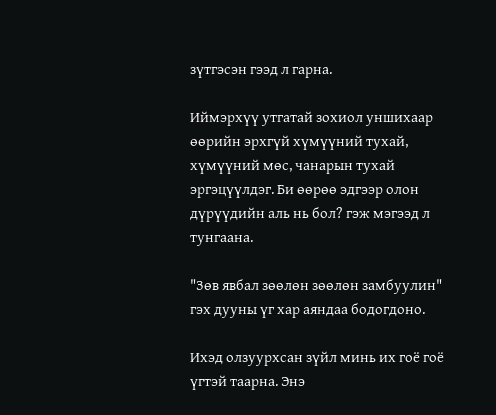зүтгэсэн гээд л гарна.

Иймэрхүү утгатай зохиол уншихаар өөрийн эрхгүй хүмүүний тухай, хүмүүний мөс, чанарын тухай эргэцүүлдэг. Би өөрөө эдгээр олон дүрүүдийн аль нь бол? гэж мэгээд л тунгаана.

"Зөв явбал зөөлөн зөөлөн замбуулин" гэх дууны үг хар аяндаа бодогдоно.

Ихэд олзуурхсан зүйл минь их гоё гоё үгтэй таарна. Энэ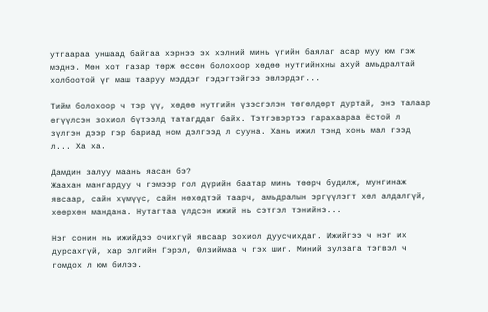утгаараа уншаад байгаа хэрнээ эх хэлний минь үгийн баялаг асар муу юм гэж мэднэ. Мөн хот газар төрж өссөн болохоор хөдөө нутгийнхны ахуй амьдралтай холбоотой үг маш тааруу мэддэг гэдэгтэйгээ эвлэрдэг...

Тийм болохоор ч тэр үү, хөдөө нутгийн үзэсгэлэн төгөлдөрт дуртай, энэ талаар өгүүлсэн зохиол бүтээлд татагддаг байх. Тэтгэвэртээ гарахаараа ёстой л зүлгэн дээр гэр бариад ном дэлгээд л сууна. Хань ижил тэнд хонь мал гээд л... Ха ха.

Дамдин залуу маань яасан бэ?
Жаахан мангардуу ч гэмээр гол дүрийн баатар минь төөрч будилж, мунгинаж  явсаар, сайн хүмүүс, сайн нөхөдтэй таарч, амьдралын эргүүлэгт хөл алдалгүй, хөөрхөн мандана. Нутагтаа үлдсэн ижий нь сэтгэл тэнийнэ...

Нэг сонин нь ижийдээ очихгүй явсаар зохиол дуусчихдаг. Ижийгээ ч нэг их дурсахгүй, хар элгийн Гэрэл, Өлзиймаа ч гэх шиг. Миний зулзага тэгвэл ч гомдох л юм билээ.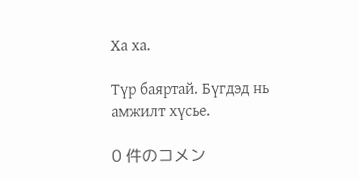Ха ха.

Түр баяртай. Бүгдэд нь амжилт хүсье.

0 件のコメン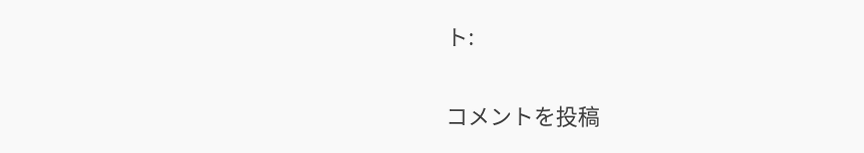ト:

コメントを投稿